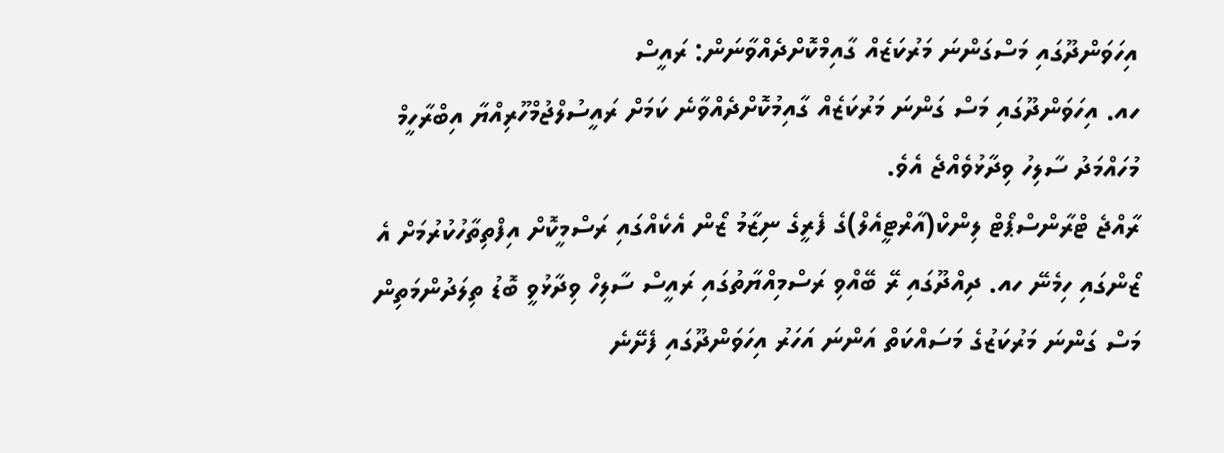އިހަވަންދޫގައި މަސްގަންނަ މަރުކަޒެއް ގާއިމްކޮށްދެއްވާނަން: ރައީސް
ހއ. އިހަވަންދޫގައި މަސް ގަންނަ މަރުކަޒެއް ގާއިމުކޮށްދެއްވާނެ ކަމަށް ރައީސުލްޖުމްހޫރިއްޔާ އިބްރާހީމް މުހައްމަދު ސާލިހު ވިދާޅުވެއްޖެ އެވެ.
ރާއްޖެ ޓްރާންސްޕޯޓް ލިންކް(އާރްޓީއެލް)ގެ ފެރީގެ ނިޒާމު ޒޯން އެކެއްގައި ރަސްމީކޮށް އިފްތިތާހުކުރުމަށް އެ ޒޯންގައި ހިމެނޭ ހއ. ދިއްދޫގައި ރޭ ބޭއްވި ރަސްމިއްޔާތުގައި ރައީސް ސާލިހް ވިދާޅުވީ ބޮޑު ތިލަދުންމަތިން މަސް ގަންނަ މަރުކަޒުގެ މަސައްކަތް އަންނަ އަހަރު އިހަވަންދޫގައި ފެށޭނެ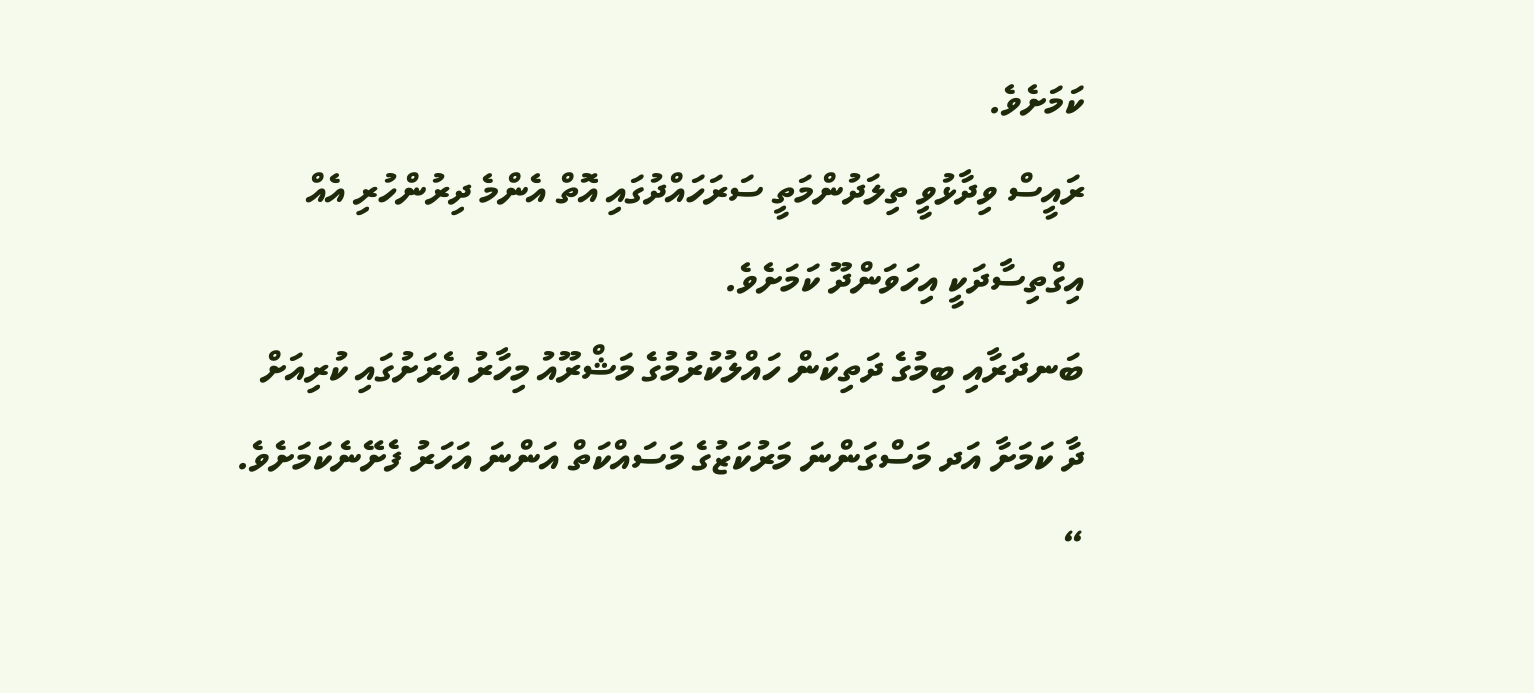ކަމަށެވެ.
ރައީސް ވިދާޅުވީ ތިލަދުންމަތީ ސަރަހައްދުގައި އޮތް އެންމެ ދިރުންހުރި އެއް އިގްތިސާދަކީ އިހަވަންދޫ ކަމަށެވެ.
ބަނދަރާއި ބިމުގެ ދަތިކަން ހައްލުކުރުމުގެ މަޝްރޫއު މިހާރު އެރަށުގައި ކުރިއަށް ދާ ކަމަށާ އަދ މަސްގަންނަ މަރުކަޒުގެ މަސައްކަތް އަންނަ އަހަރު ފެށޭނެކަމަށެވެ.
“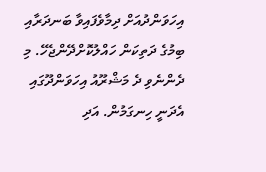އިހަވަންދުއަށް ދިމާވެފައިވާ ބަނދަރާއި ބިމުގެ ދަތިކަން ހައްލުކޮށްދޭންޖެހޭ. މި ދެންނެވި ދެ މަޝްރޫއު އިހަވަންދޫގައި އެދަނީ ހިނގަމުން. އަދި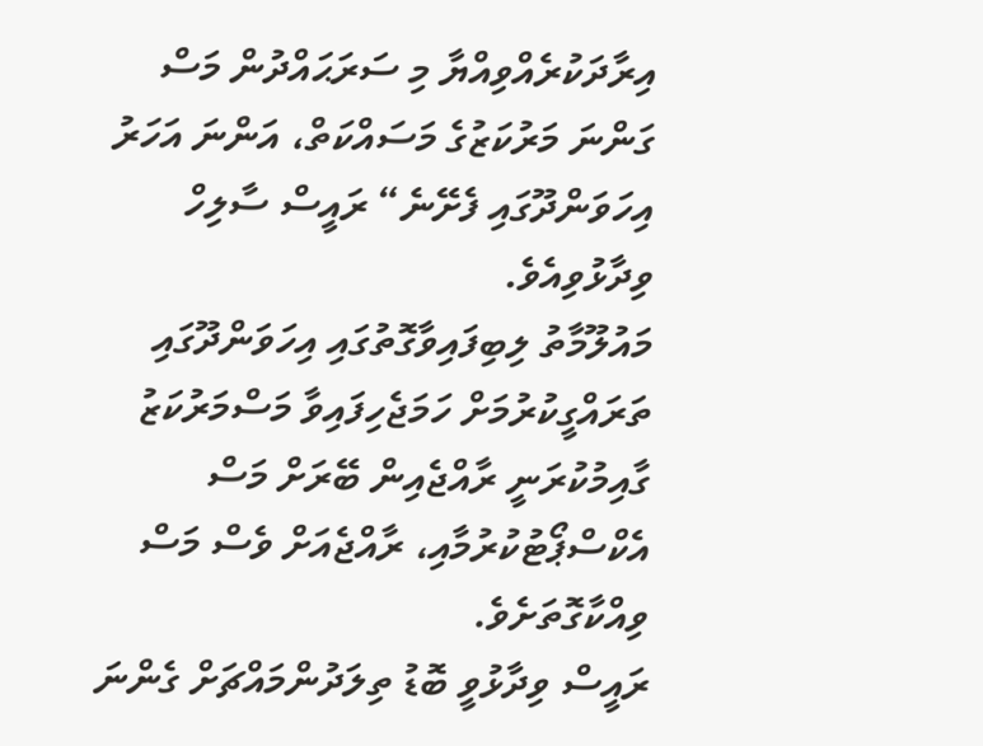އިރާދަކުރެއްވިއްޔާ މި ސަރަޙައްދުން މަސް ގަންނަ މަރުކަޒުގެ މަސައްކަތް، އަންނަ އަހަރު އިހަވަންދޫގައި ފެށޭނެ“ ރައީސް ސާލިހް ވިދާޅުވިއެވެ.
މައުލޫމާތު ލިބިފައިވާގޮތުގައި އިހަވަންދޫގައި ތަރައްގީކުރުމަށް ހަމަޖެހިފައިވާ މަސްމަރުކަޒު ގާއިމުކުރަނީ ރާއްޖެއިން ބޭރަށް މަސް އެކްސްޕޯޓުކުރުމާއި، ރާއްޖެއަށް ވެސް މަސް ވިއްކާގޮތަށެވެ.
ރައީސް ވިދާޅުވީ ބޮޑު ތިލަދުންމައްޗަށް ގެންނަ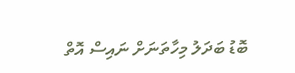ބޮޑު ބަދަލު މިހާތަނަށް ނައިސް އޮތް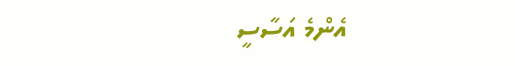އެންމެ އަސާސީ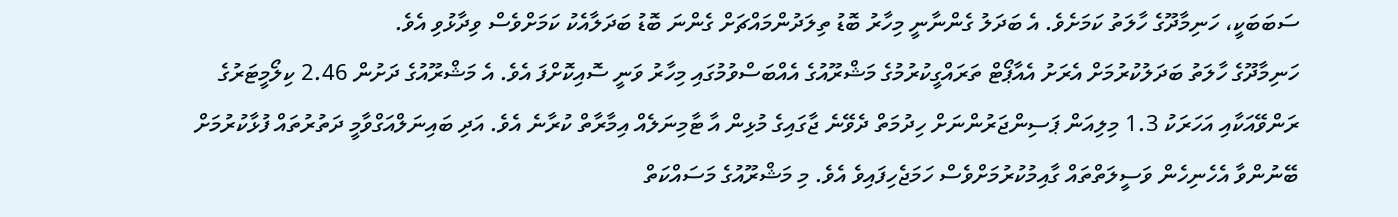ސަބަބަކީ، ހަނިމާދޫގެ ހާލަތު ކަމަށެވެ. އެ ބަދަލު ގެންނާނީ މިހާރު ބޮޑު ތިލަދުންމައްޗަށް ގެންނަ ބޮޑު ބަދަލާއެކު ކަމަށްވެސް ވިދާޅުވި އެވެ.
ހަނިމާދޫގެ ހާލަތު ބަދަލުކުރުމަށް އެރަށު އެއާޕޯޓް ތަރައްގީކުރުމުގެ މަޝްރޫއުގެ އެއްބަސްވުމުގައި މިހާރު ވަނީ ސޮއިކޮށްފަ އެވެ. އެ މަޝްރޫއުގެ ދަށުން 2.46 ކިލޯމީޓަރުގެ ރަންވޭއަކާއި އަހަރަކު 1.3 މިލިއަން ޕަސިންޖަރުންނަށް ހިދުމަތް ދެވޭނެ ޖާގައިގެ މުޅިން އާ ޓާމިނަލެއް އިމާރާތް ކުރާނެ އެވެ. އަދި ބައިނަލްއަގްވާމީ ދަތުރުތައް ފުޅާކުރުމަށް ބޭނުންވާ އެހެނިހެން ވަސީލަތްތައް ގާއިމުކުރުމަށްވެސް ހަމަޖެހިފައިވެ އެވެ. މި މަޝްރޫއުގެ މަސައްކަތް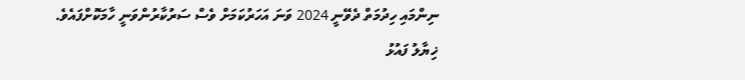ނިންމައި ހިދުމަތް ދެވޭނީ 2024 ވަނަ އަހަރުކަމަށް ވެސް ސަރުކާރުންވަނީ ހާމަކޮށްފައެވެ.
ޚިޔާލު ފައުޅު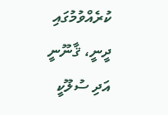ކުރެއްވުމުގައި ދީނީ، ޤާނޫނީ އަދި ސުލޫކީ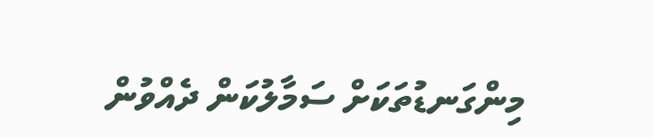މިންގަނޑުތަކަށް ސަމާލުކަން ދެއްވުން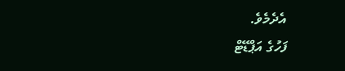އެދެމެވެ.
ފަހުގެ އަޕްޑޭޓް